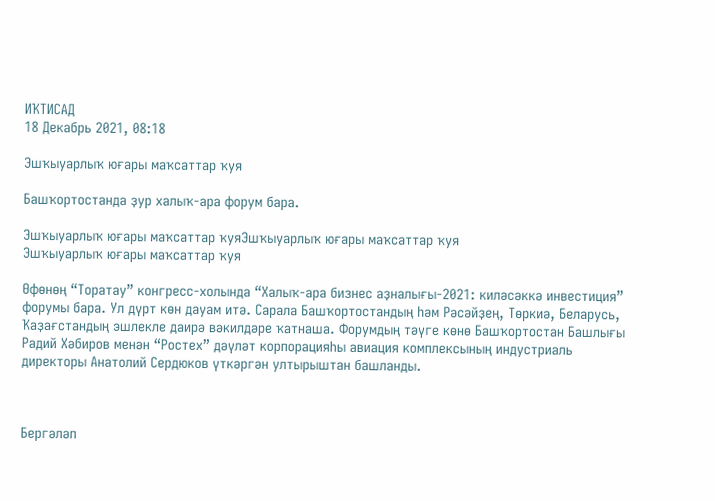ИҠТИСАД
18 Декабрь 2021, 08:18

Эшҡыуарлыҡ юғары маҡсаттар ҡуя

Башҡортостанда ҙур халыҡ-ара форум бара.

Эшҡыуарлыҡ юғары маҡсаттар ҡуяЭшҡыуарлыҡ юғары маҡсаттар ҡуя
Эшҡыуарлыҡ юғары маҡсаттар ҡуя

Өфөнөң “Торатау” конгресс-холында “Халыҡ-ара бизнес аҙналығы-2021: киләсәккә инвестиция” форумы бара. Ул дүрт көн дауам итә. Сарала Башҡортостандың һәм Рәсәйҙең, Төркиә, Беларусь, Ҡаҙағстандың эшлекле даирә вәкилдәре ҡатнаша. Форумдың тәүге көнө Башҡортостан Башлығы Радий Хәбиров менән “Ростех” дәүләт корпорацияһы авиация комплексының индустриаль директоры Анатолий Сердюков үткәргән ултырыштан башланды.



Бергәләп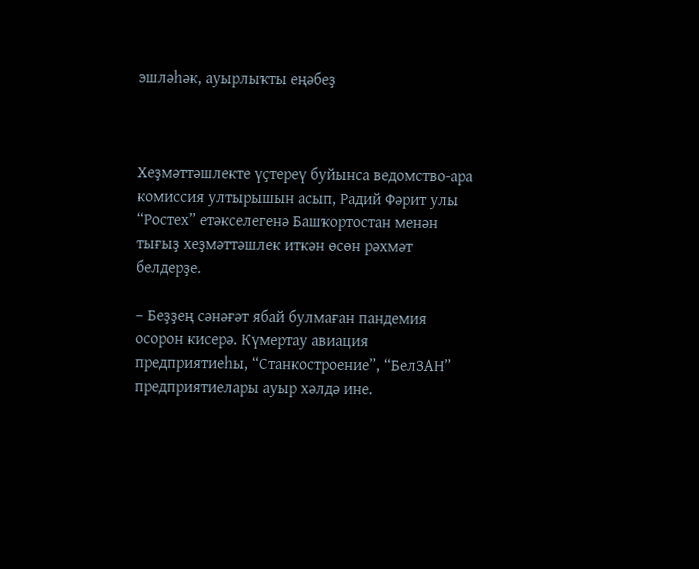эшләһәк, ауырлыҡты еңәбеҙ



Хеҙмәттәшлекте үҫтереү буйынса ведомство-ара комиссия ултырышын асып, Радий Фәрит улы “Ростех” етәкселегенә Башҡортостан менән тығыҙ хеҙмәттәшлек иткән өсөн рәхмәт белдерҙе.

– Беҙҙең сәнәғәт ябай булмаған пандемия осорон кисерә. Күмертау авиация предприятиеһы, “Станкостроение”, “БелЗАН” предприятиелары ауыр хәлдә ине.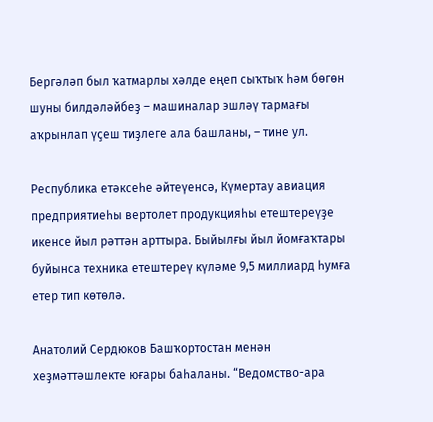Бергәләп был ҡатмарлы хәлде еңеп сыҡтыҡ һәм бөгөн шуны билдәләйбеҙ – машиналар эшләү тармағы аҡрынлап үҫеш тиҙлеге ала башланы, – тине ул.

Республика етәксеһе әйтеүенсә, Күмертау авиация предприятиеһы вертолет продукцияһы етештереүҙе икенсе йыл рәттән арттыра. Быйылғы йыл йомғаҡтары буйынса техника етештереү күләме 9,5 миллиард һумға етер тип көтөлә.

Анатолий Сердюков Башҡортостан менән хеҙмәттәшлекте юғары баһаланы. “Ведомство-ара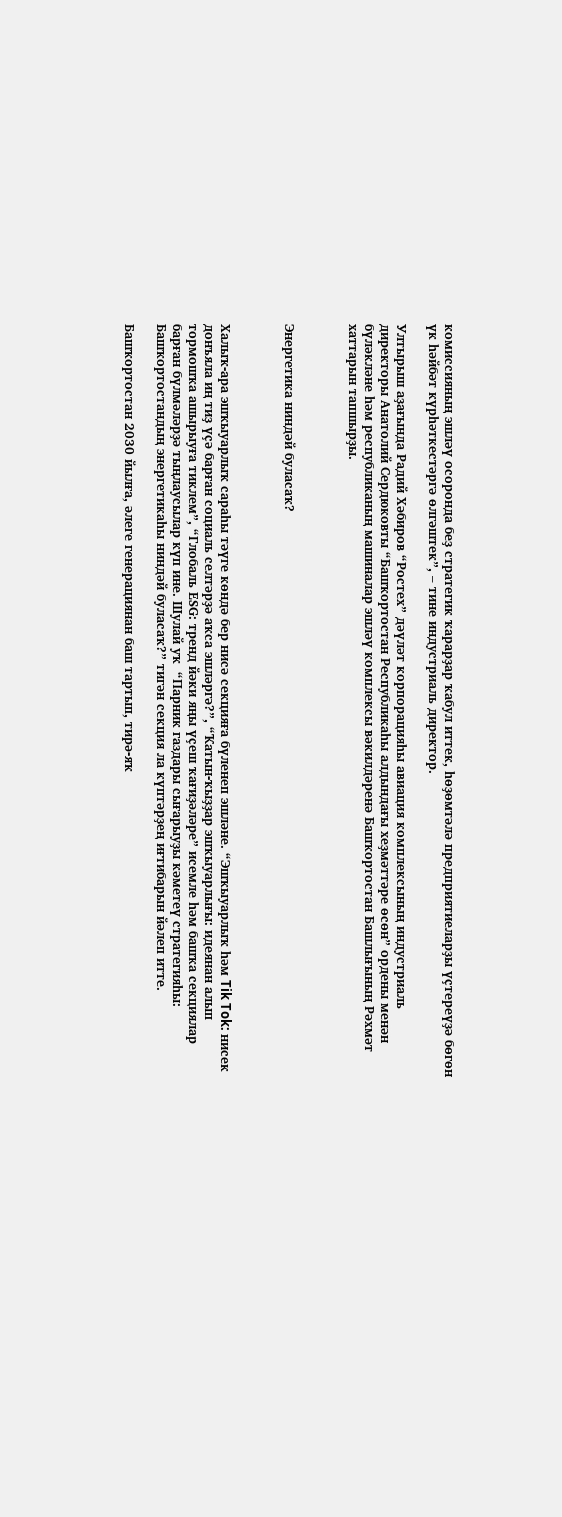комиссияның эшләү осоронда беҙ стратегик ҡарарҙар ҡабул иттек, һөҙөмтәлә предприятиеларҙы үҫтереүҙә бөгөн үк һәйбәт күрһәткестәргә өлгәштек”, – тине индустриаль директор.

Ултырыш аҙағында Радий Хәбиров “Ростех” дәүләт корпорацияһы авиация комплексының индустриаль директоры Анатолий Сердюковты “Башҡортостан Республикаһы алдындағы хеҙмәттәре өсөн” ордены менән бүләкләне һәм республиканың машиналар эшләү комплексы вәкилдәренә Башҡортостан Башлығының Рәхмәт хаттарын тапшырҙы.



Энергетика ниндәй буласаҡ?



Халыҡ-ара эшҡыуарлыҡ сараһы тәүге көндә бер нисә секцияға бүленеп эшләне. “Эшҡыуарлыҡ һәм Tik Tok: нисек донъяла иң тиҙ үҫә барған социаль селтәрҙә аҡса эшләргә?”, “Ҡатын-ҡыҙҙар эшҡыуарлығы: идеянан алып тормошҡа ашырыуға тиклем”, “Глобаль ЕSG: тренд йәки яңы үҫеш ҡағиҙәләре” исемле һәм башҡа секциялар барған бүлмәләрҙә тыңлаусылар күп ине. Шулай уҡ  “Парник газдары сығарыуҙы кәметеү стратегияһы: Башҡортостандың энергетикаһы ниндәй буласаҡ?” тигән секция ла күптәрҙең иғтибарын йәлеп итте.

Башҡортостан 2030 йылға, әлеге генерациянан баш тартып, тирә-яҡ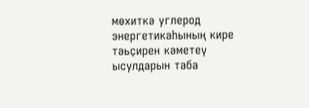мөхиткә углерод энергетикаһының кире тәьҫирен кәметеү ысулдарын таба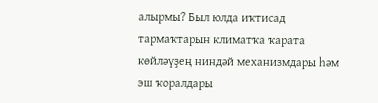алырмы? Был юлда иҡтисад тармаҡтарын климатҡа ҡарата көйләүҙең ниндәй механизмдары һәм эш ҡоралдары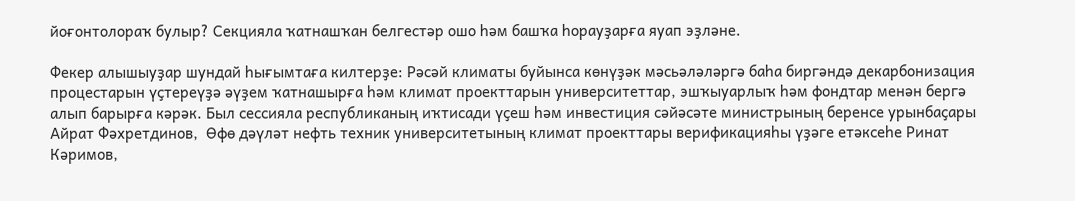йоғонтолораҡ булыр? Секцияла ҡатнашҡан белгестәр ошо һәм башҡа һорауҙарға яуап эҙләне.

Фекер алышыуҙар шундай һығымтаға килтерҙе: Рәсәй климаты буйынса көнүҙәк мәсьәләләргә баһа биргәндә декарбонизация процестарын үҫтереүҙә әүҙем ҡатнашырға һәм климат проекттарын университеттар, эшҡыуарлыҡ һәм фондтар менән бергә алып барырға кәрәк. Был сессияла республиканың иҡтисади үҫеш һәм инвестиция сәйәсәте министрының беренсе урынбаҫары Айрат Фәхретдинов,  Өфө дәүләт нефть техник университетының климат проекттары верификацияһы үҙәге етәксеһе Ринат Кәримов,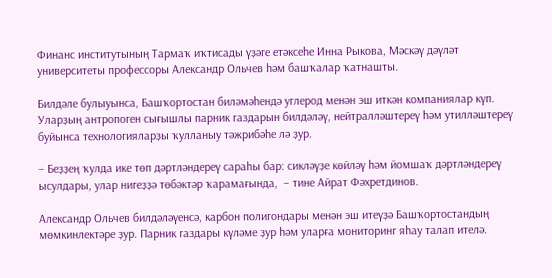Финанс институтының Тармаҡ иҡтисады үҙәге етәксеһе Инна Рыкова, Мәскәү дәүләт университеты профессоры Александр Ольчев һәм башҡалар ҡатнашты.

Билдәле булыуынса, Башҡортостан биләмәһендә углерод менән эш иткән компаниялар күп.  Уларҙың антропоген сығышлы парник газдарын билдәләү, нейтралләштереү һәм утилләштереү буйынса технологияларҙы ҡулланыу тәжрибәһе лә ҙур.

– Беҙҙең ҡулда ике төп дәртләндереү сараһы бар: сикләүҙе көйләү һәм йомшаҡ дәртләндереү ысулдары, улар нигеҙҙә төбәктәр ҡарамағында,  – тине Айрат Фәхретдинов.

Александр Ольчев билдәләүенсә, карбон полигондары менән эш итеүҙә Башҡортостандың мөмкинлектәре ҙур. Парник газдары күләме ҙур һәм уларға мониторинг яһау талап ителә.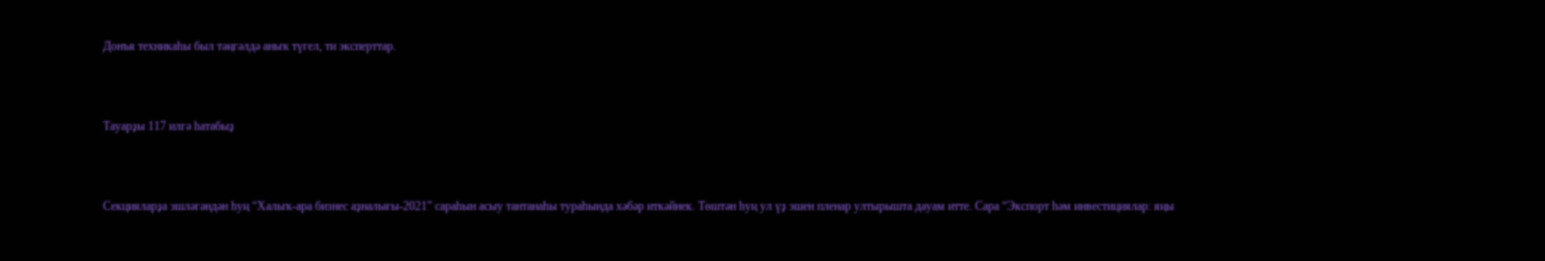Донъя техникаһы был тәңгәлдә аныҡ түгел, ти эксперттар.



Тауарҙы 117 илгә һатабыҙ



Секцияларҙа эшләгәндән һуң “Халыҡ-ара бизнес аҙналығы-2021” сараһын асыу тантанаһы тураһында хәбәр иткәйнек. Төштән һуң ул үҙ эшен пленар ултырышта дауам итте. Сара “Экспорт һәм инвестициялар: яңы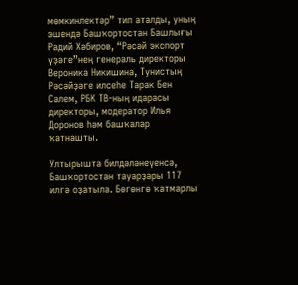мөмкинлектәр” тип аталды, уның эшендә Башҡортостан Башлығы Радий Хәбиров, “Рәсәй экспорт үҙәге”нең генераль директоры Вероника Никишина, Тунистың Рәсәйҙәге илсеһе Тарак Бен Салем, РБК ТВ-ның идарасы директоры, модератор Илья Доронов һәм башҡалар ҡатнашты.

Ултырышта билдәләнеүенсә, Башҡортостан тауарҙары 117 илгә оҙатыла. Бөгөнгө ҡатмарлы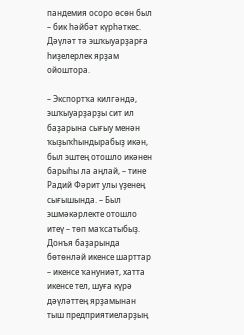пандемия осоро өсөн был – бик һәйбәт күрһәткес. Дәүләт тә эшҡыуарҙарға һиҙелерлек ярҙам ойоштора.

– Экспортҡа килгәндә, эшҡыуарҙарҙы сит ил баҙарына сығыу менән ҡыҙыҡһындырабыҙ икән, был эштең отошло икәнен барыһы ла аңлай, – тине Радий Фәрит улы үҙенең сығышында. – Был эшмәкәрлекте отошло итеү – төп маҡсатыбыҙ. Донъя баҙарында бөтөнләй икенсе шарттар – икенсе ҡануниәт, хатта икенсе тел, шуға күрә дәүләттең ярҙамынан тыш предприятиеларҙың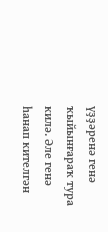үҙҙәренә генә ҡыйынғараҡ тура килә. Әле генә һанап кителгән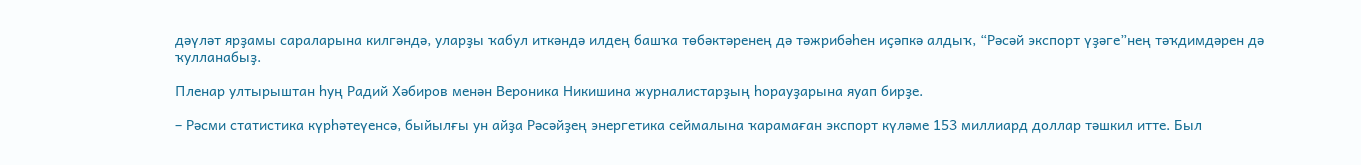дәүләт ярҙамы сараларына килгәндә, уларҙы ҡабул иткәндә илдең башҡа төбәктәренең дә тәжрибәһен иҫәпкә алдыҡ, “Рәсәй экспорт үҙәге”нең тәҡдимдәрен дә ҡулланабыҙ.

Пленар ултырыштан һуң Радий Хәбиров менән Вероника Никишина журналистарҙың һорауҙарына яуап бирҙе.

– Рәсми статистика күрһәтеүенсә, быйылғы ун айҙа Рәсәйҙең энергетика сеймалына ҡарамаған экспорт күләме 153 миллиард доллар тәшкил итте. Был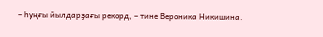– һуңғы йылдарҙағы рекорд, – тине Вероника Никишина.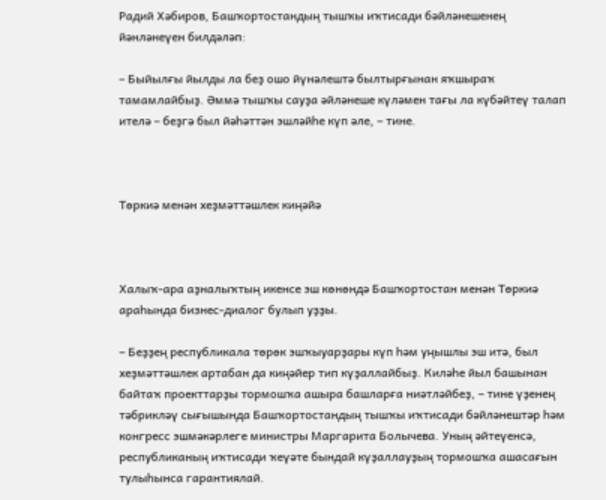Радий Хәбиров, Башҡортостандың тышҡы иҡтисади бәйләнешенең йәнләнеүен билдәләп:

– Быйылғы йылды ла беҙ ошо йүнәлештә былтырғынан яҡшыраҡ тамамлайбыҙ. Әммә тышҡы сауҙа әйләнеше күләмен тағы ла күбәйтеү талап ителә – беҙгә был йәһәттән эшләйһе күп әле, – тине.



Төркиә менән хеҙмәттәшлек киңәйә



Халыҡ-ара аҙналыҡтың икенсе эш көнөндә Башҡортостан менән Төркиә араһында бизнес-диалог булып уҙҙы.

– Беҙҙең республикала төрөк эшҡыуарҙары күп һәм уңышлы эш итә, был хеҙмәттәшлек артабан да киңәйер тип күҙаллайбыҙ. Киләһе йыл башынан байтаҡ проекттарҙы тормошҡа ашыра башларға ниәтләйбеҙ, – тине үҙенең тәбрикләү сығышында Башҡортостандың тышҡы иҡтисади бәйләнештәр һәм конгресс эшмәкәрлеге министры Маргарита Болычева. Уның әйтеүенсә, республиканың иҡтисади ҡеүәте бындай күҙаллауҙың тормошҡа ашасағын тулыһынса гарантиялай.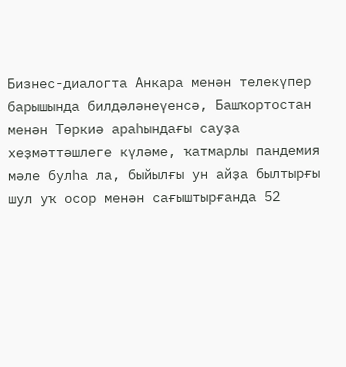Бизнес-диалогта Анкара менән телекүпер барышында билдәләнеүенсә, Башҡортостан менән Төркиә араһындағы сауҙа хеҙмәттәшлеге күләме, ҡатмарлы пандемия мәле булһа ла, быйылғы ун айҙа былтырғы шул уҡ осор менән сағыштырғанда 52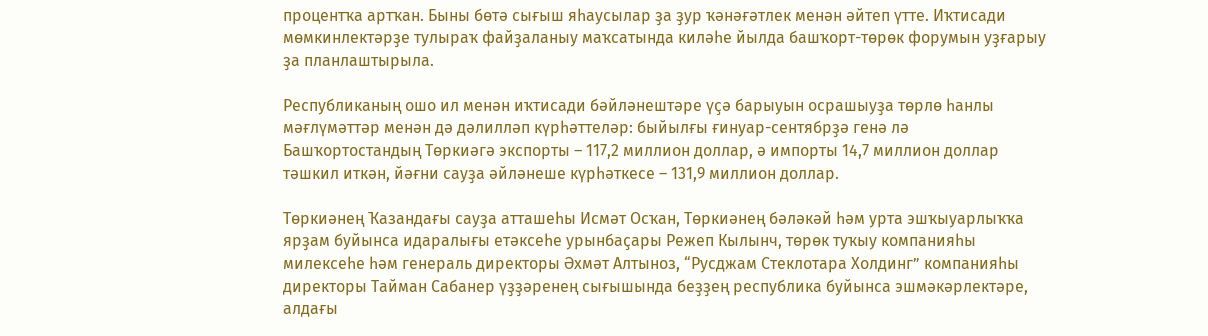процентҡа артҡан. Быны бөтә сығыш яһаусылар ҙа ҙур ҡәнәғәтлек менән әйтеп үтте. Иҡтисади мөмкинлектәрҙе тулыраҡ файҙаланыу маҡсатында киләһе йылда башҡорт-төрөк форумын уҙғарыу ҙа планлаштырыла.

Республиканың ошо ил менән иҡтисади бәйләнештәре үҫә барыуын осрашыуҙа төрлө һанлы мәғлүмәттәр менән дә дәлилләп күрһәттеләр: быйылғы ғинуар-сентябрҙә генә лә Башҡортостандың Төркиәгә экспорты – 117,2 миллион доллар, ә импорты 14,7 миллион доллар тәшкил иткән, йәғни сауҙа әйләнеше күрһәткесе – 131,9 миллион доллар.

Төркиәнең Ҡазандағы сауҙа атташеһы Исмәт Осҡан, Төркиәнең бәләкәй һәм урта эшҡыуарлыҡҡа ярҙам буйынса идаралығы етәксеһе урынбаҫары Режеп Кылынч, төрөк туҡыу компанияһы милексеһе һәм генераль директоры Әхмәт Алтыноз, “Русджам Стеклотара Холдинг” компанияһы директоры Тайман Сабанер үҙҙәренең сығышында беҙҙең республика буйынса эшмәкәрлектәре, алдағы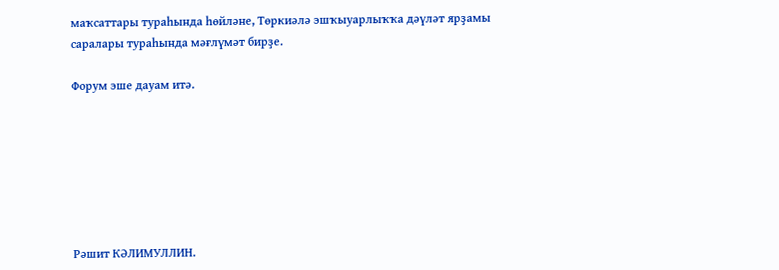маҡсаттары тураһында һөйләне, Төркиәлә эшҡыуарлыҡҡа дәүләт ярҙамы саралары тураһында мәғлүмәт бирҙе.

Форум эше дауам итә.







Рәшит КӘЛИМУЛЛИН.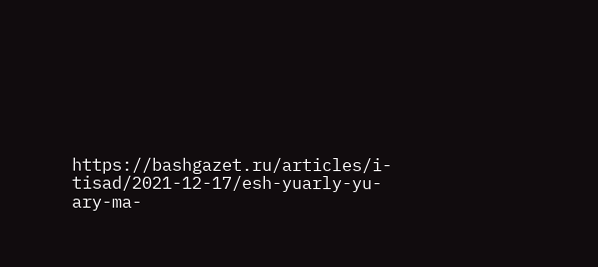https://bashgazet.ru/articles/i-tisad/2021-12-17/esh-yuarly-yu-ary-ma-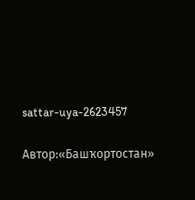sattar-uya-2623457

Автор:«Башҡортостан»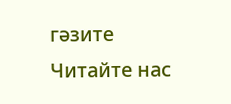гәзите
Читайте нас